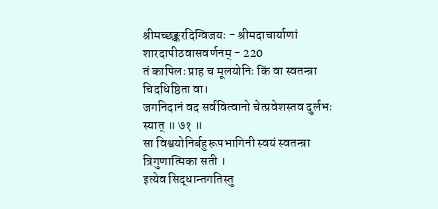श्रीमच्छङ्करदिग्विजयः - श्रीमदाचार्याणां शारदापीठवासवर्णनम् - 220
तं कापिलः प्राह च मूलयोनिः किं वा स्वतन्त्रा चिदधिष्ठिता वा।
जगनिदानं वद सर्ववित्वानो चेत्प्रवेशस्तव दुर्लभः स्यात् ॥ ७१ ॥
सा विश्वयोनिर्बहुरूपभागिनी स्वयं स्वतन्त्रा त्रिगुणात्मिका सती ।
इत्येव सिद्धान्तगतिस्तु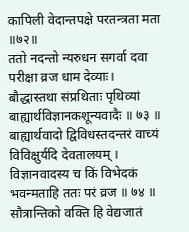कापिली वेदान्तपक्षे परतन्त्रता मता ॥७२॥
ततो नदन्तो न्यरुधन सगर्वा दवा परीक्षा व्रज धाम देव्याः।
बौद्धास्तथा संप्रथिताः पृथिव्यां बाह्यार्थविज्ञानकशून्यवादैः ॥ ७३ ॥
बाह्यार्थवादो द्विविधस्तदन्तरं वाच्यं विविक्षुर्यदि देवतालयम् ।
विज्ञानवादस्य च किं विभेदकं भवन्मताहि ततः परं व्रज ॥ ७४ ॥
सौत्रान्तिको वक्ति हि वेद्यजातं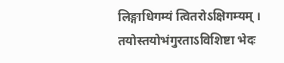लिङ्गाधिगम्यं त्वितरोऽक्षिगम्यम् ।
तयोस्तयोभंगुरताऽविशिष्टा भेदः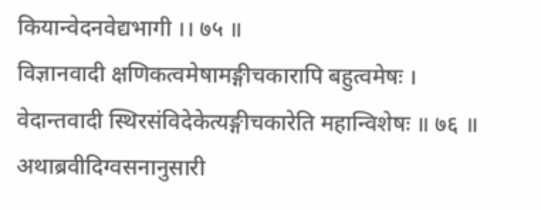कियान्वेदनवेद्यभागी ।। ७५ ॥
विज्ञानवादी क्षणिकत्वमेषामङ्गीचकारापि बहुत्वमेषः ।
वेदान्तवादी स्थिरसंविदेकेत्यङ्गीचकारेति महान्विशेषः ॥ ७६ ॥
अथाब्रवीदिग्वसनानुसारी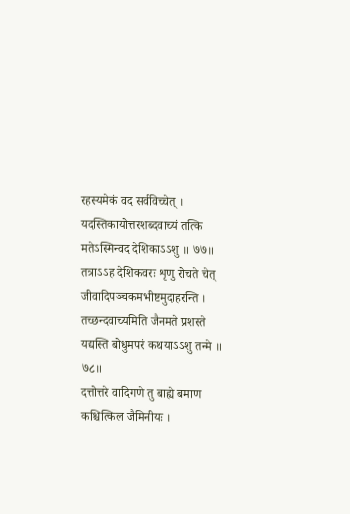रहस्यमेकं वद सर्वविच्चेत् ।
यदस्तिकायोत्तरशब्दवाच्यं तत्कि मतेऽस्मिन्वद देशिकाऽऽशु ॥ ७७॥
तत्राऽऽह देशिकवरः शृणु रोचते चेत्
जीवादिपञ्चकमभीष्टमुदाहरन्ति ।
तच्छन्दवाच्यमिति जैनमते प्रशस्ते
यद्यस्ति बोधुमपरं कथयाऽऽशु तन्मे ॥ ७८॥
दत्तोत्तरे वादिगणे तु बाह्ये बमाण कश्चित्किल जैमिनीयः ।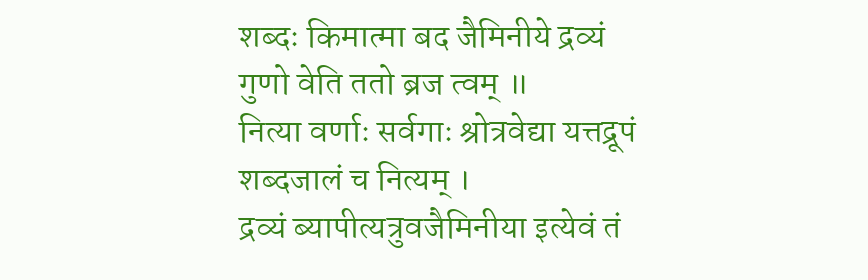शब्दः किमात्मा बद जैमिनीये द्रव्यं गुणो वेति ततो ब्रज त्वम् ॥
नित्या वर्णाः सर्वगाः श्रोत्रवेद्या यत्तद्रूपं शब्दजालं च नित्यम् ।
द्रव्यं ब्यापीत्यत्रुवजैमिनीया इत्येवं तं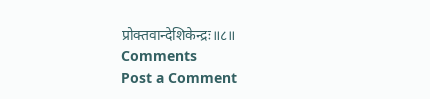प्रोक्तवान्देशिकेन्द्रः॥८॥
Comments
Post a Comment